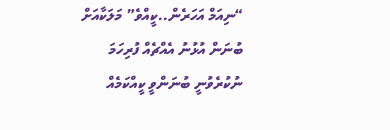“ނިއަމް އަހަރެން..ކީއްވެ” މަލަކާއަށް ބުނަން އުޅުނު އެއްޗެއް ފުރިހަމަ ނުކުރެވުނީ ބުނަންވީ ކީއްކަމެއް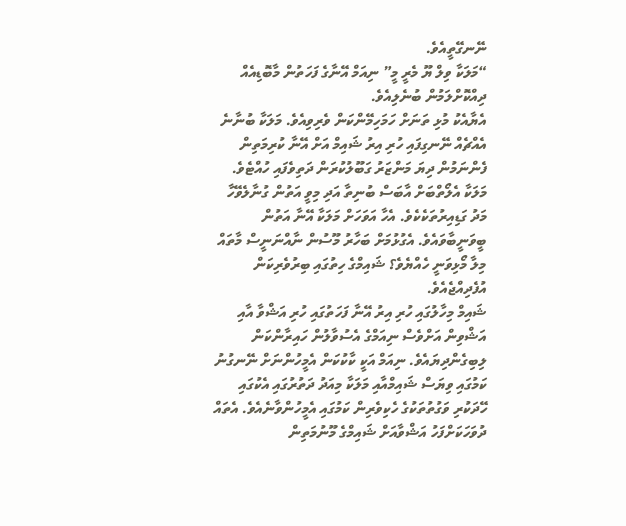ނޭނގޭތީއެވެ.
“މަލަކާ ވިލް ޔޫ މެރީ މީ” ނިއަމް އޭނާގެ ފަހަތުން މާބޮޑިއެއް ދިއްކޮށްލަމުން ބުނެލިއެވެ.
އެޔާއެކު މުޅި ތަނަށް ހަމަހިމޭންކަން ވެރިވިއެވެ. މަލަކާ ބުނާނެ އެއްޗެއް ނޭނގިފައި ހުރި އިރު ޝައިމް އަށް އޭނާ ކުރިމަތިން ފެންނަމުން ދިޔަ މަންޒަރު ގަބޫލުކުރަން ދަތިވެފައި ހުއްޓެވެ. މަލަކާ އެލޯތްބަށް އާބަސް ބުނިތާ އަދި މިވީ އަތުން ގުނާލެވޭހާ މަދު ގަޑިއިރުތަކެކެވެ. އެހާ އަވަހަށް މަލަކާ އޭނާ އަތުން ބީވަނީބާވައެވެ. އެގުޅުމަށް ބަހާރު މޫސުން ނާއްނަނީސް މާތައް މިލާ މޯޅިވަނީ ހެއްޔެވެ؟ ޝައިމްގެ ހިތުގައި ބިރުވެރިކަން އުފެދިއްޖެއެވެ.
ޝައިމް މިހާލުގައި ހުރި އިރު އޭނާ ފަހަތުގައި ހުރި އަޝްވާ އާއި އަޝްވިން އަށްވެސް ނިއަމްގެ އެސުވާލުން ހައިރާންކަން ލިބިގެންދިޔައެވެ. ނިއަމް އަކީ ކާކުކަން އެމީހުންނަށް ނޭނގުނު ކަމުގައި ވިޔަސް ޝައިމްއާއި މަލަކާ މިއަދު ދަތުރުގައި އެކުގައި ހޭދަކުރި ވަގުތުތަކުގެ ހެކިވެރިން ކަމުގައި އެމީހުންވާނެއެވެ. އެތައް ދުވަހަކަށްފަހު އަޝްވާއަށް ޝައިމްގެ މޫނުމަތިން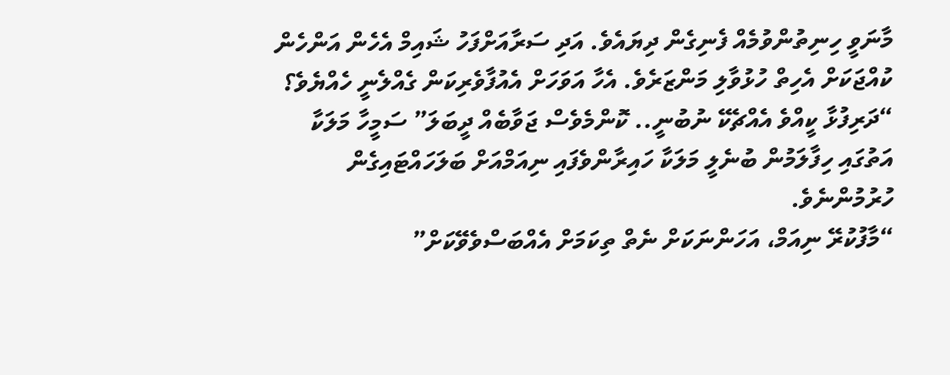މާނަވީ ހިނިތުންވުމެއް ފެނިގެން ދިޔައެވެ. އަދި ސަރާއަށްފަހު ޝައިމް އެހެން އަންހެން ކުއްޖަކަށް އެހިތް ހުޅުވާލި މަންޒަރެވެ. އެހާ އަވަހަށް އެއުފާވެރިކަން ގެއްލެނީ ހެއްޔެވެ؟
“ދަރިފުޅާ ކީއްވެ އެއްޗެކޭ ނުބުނީ.. ކޮންމެވެސް ޖަވާބެއް ދީބަލަ” ސަމީހާ މަލަކާ އަތުގައި ހިފާލަމުން ބުނެލީ މަލަކާ ހައިރާންވެފައި ނިއަމްއަށް ބަލަހައްޓައިގެން ހުރުމުންނެވެ.
“މާފުކުރޭ ނިއަމް، އަހަންނަކަށް ނެތް ތިކަމަށް އެއްބަސްވެވޭކަށް”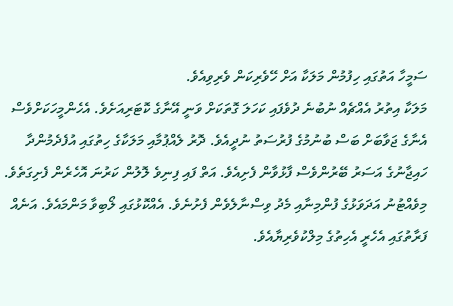ސަމީހާ އަތުގައި ހިފުމުން މަލަކާ އަށް ހޭވެރިކަން ވެރިވިއެވެ.
މަލަކާ އިތުރު އެއްޗެއް ނުބުނެ ދުވެފައި ކަހަލަ ގޮތަކަށް ވަނީ އޭނާގެ ކޮޓަރިއަށެވެ. އެހެންމީހަކަށްވެސް އެނާގެ ޖަވާބަށް ބަސް ބުނުމުގެ ފުރުސަތު ނުދީއެވެ. ދޮރު ލެއްޕުމާއި މަލަކާގެ ހިތުގައި އުފެދެމުންދާ ހައިޖާނުގެ އަސަރު ބޭރުންވެސް ފާޅުވާން ފެށިއެވެ. އަތް ފައި ފިނިވެ ލޮލުން ކަރުނަ އޮހެރެން ފެށިގަތެވެ. މިވެއްޓުނު އަދަވަޅުގެ ފުންމިނާއި މެދު ވިސްނާލެވެން ފެށުނެވެ. އެއްކޮޅުގައި ލޯބިވާ މަންމައެވެ. އަނެއް ފަރާތުގައި އެހެރީ އެހިތުގެ މިލްކުވެރިޔާއެވެ.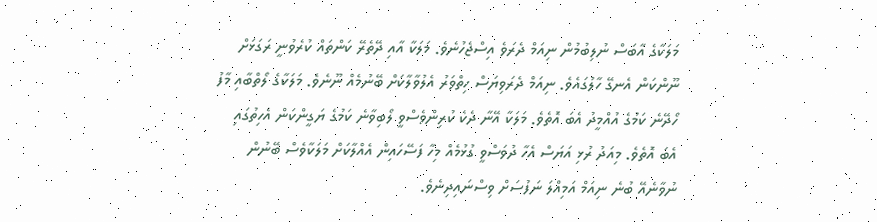މަލަކާގެ އާބަސް ނުލިބުމުން ނިއަމް ދެރަވެ އިސްޖެހުނެވެ. މަލަކާ އާއި ދޭތެރޭ ކަންތައް ކުރެވުނީ ރަގަޅަށް ނޫންކަން އެނގޭ ހާލުގައެވެ. ނިއަމް ދެރަވިޔަސް ހިތްވަރު އެލުވާލާކަށް ބޭނުމެއް ނޫނެވެ. މަލަކާގެ ލޯތްބާއި މާފު ހޯދޭނެ ކަމުގެ އުއްމީދު އެބަ އޮތެވެ. މަލަކާ އޭނާ ދެކެ ކުރިންވެސްވީ ލޯބިވާނެ ކަމުގެ ޔަގީންކަން އެހިތުގައި އެބަ އޮތެވެ. މިއަދު ރުޅި އަޔަސް އެހާ ދުވަސްވީ ގުޅުމެއް މިހާ ފަސޭހައިން އެއްލާކަށް މަލަކާވެސް ބޭނުން ނުވާނެއޭ ބުނެ ނިއަމް އަމިއްލަ ނަފުސަށް ވިސްނައިދިނެވެ.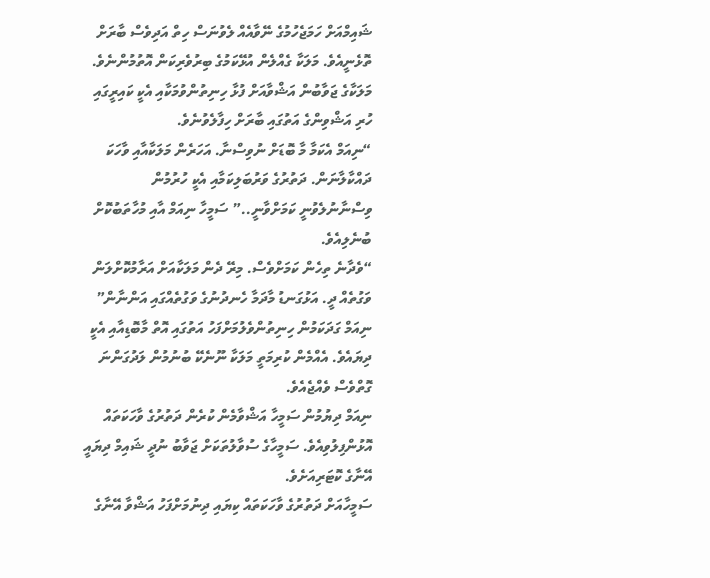ޝައިމްއަށް ހަމަޖެހުމުގެ ނޭވާއެއް ލެވުނަސް ހިތް އަދިވެސް ބާރަށް ތޮޅެނީއެވެ. މަލަކާ ގެއްލެން އުޅޭކަމުގެ ބިރުވެރިކަން އޮތުމުންނެވެ. މަލަކާގެ ޖަވާބުން އަޝްވާއަށް ފުޅާ ހިނިތުންވުމަކާއި އެކީ ކައިރީގައި ހުރި އަޝްވިންގެ އަތުގައި ބާރަށް ހިފާލެވުނެވެ.
“ނިއަމް އެކަމާ މާ ބޮޑަށް ނުވިސްނާ. އަހަރެން މަލަކާއާއި ވާހަކަ ދައްކާލާނަން. ދަތުރުގެ ވަރުބަލިކަމާއި އެކީ ހުރުމުން ވިސްނާނުލެވުނީ ކަމަށްވާނީ..” ސަމީހާ ނިއަމް އާއި މުހާތަބުކޮށް ބުނެލިއެވެ.
“ވެދާނެ ތިހެން ކަމަށްވެސް. މިރޭ ދެން މަލަކާއަށް އަރާމުކޮށްލަން ވަގުތެއް ދީ. އަޅުގަނޑު މާދަމާ ހެނދުނުގެ ވަގުތެއްގައި އަންނާން” ނިއަމް ގަދަކަމުން ހިނިތުންވެލުމަށްފަހު އަތުގައި އޮތް މާބޮޑިއާއި އެކީ ދިޔައެވެ. އެއްމެން ކުރިމަތީ މަލަކާ ނޫނެކޭ ބުނުމުން ލަދުގަންނަ ގޮތްވެސް ވެއްޖެއެވެ.
ނިއަމް ދިޔުމުން ސަމީހާ އަޝްވާމެން ކުރެން ދަތުރުގެ ވާހަކަތައް އޮޅުންފިލުވިއެވެ. ސަމީހާގެ ސުވާލުތަކަށް ޖަވާބު ނުދީ ޝައިމް ދިޔައީ އޭނާގެ ކޮޓަރިއަށެވެ.
ސަމީހާއަށް ދަތުރުގެ ވާހަކަތައް ކިޔައި ދިނުމަށްފަހު އަޝްވާ އޭނާގެ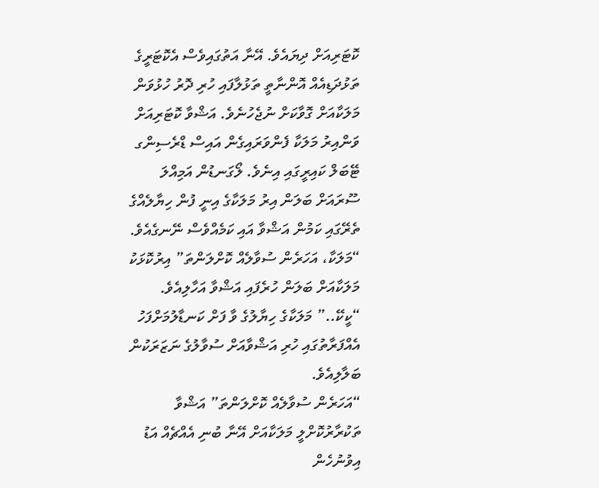ކޮޓަރިއަށް ދިޔައެވެ. އޭނާ އަތުގައިވެސް އެކޮޓަރީގެ ތަޅުދަޑިއެއް އޮންނާތީ ތަޅުލާފައި ހުރި ދޮރު ހުޅުވަން މަލަކާއަށް ގޮވާކަށް ނުޖެހުނެވެ. އަޝްވާ ކޮޓަރިއަށް ވަންއިރު މަލަކާ ފެންވަރައިގެން އައިސް ޑްރެސިންގ ޓޭބަލް ކައިރީގައި އިނެވެ. ލޯގަނޑުން އަމިއްލަ ސޫރައަށް ބަލަން އިރު މަލަކާގެ އިނީ ފުން ހިޔާލެއްގެ ތެރޭގައި ކަމުން އަޝްވާ އައި ކަމެއްވެސް ނޭނގެއެވެ.
“މަލަކާ، އަހަރެން ސުވާލެއް ކޮށްލަންތަ” އިރުކޮޅަކު މަލަކާއަށް ބަލަން ހުރެފައި އަޝްވާ އަހާލިއެވެ.
“ކީކޭ..” މަލަކާގެ ހިޔާލުގެ ވާ ފަށް ކަނޑާލުމަށްފަހު އެއްފަރާތުގައި ހުރި އަޝްވާއަށް ސުވާލުގެ ނަޒަރަކުން ބަލާލިއެވެ.
“އަހަރެން ސުވާލެއް ކޮށްލަންތަ” އަޝްވާ ތަކުރާރުކޮށްލީ މަލަކާއަށް އޭނާ ބުނި އެއްޗެއް އަޑު އިވުނުހެން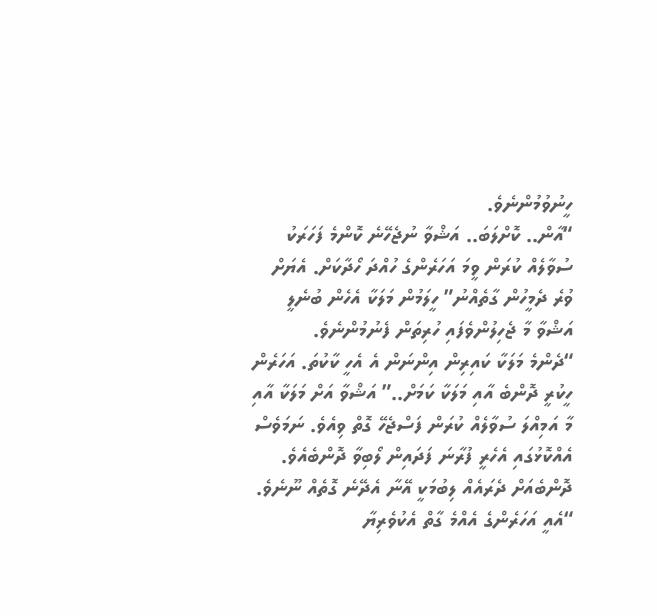ހީނުވުމުންނެވެ.
“އާން.. ކޮށްލަބަ.. އަޝްވާ ނުޖެހޭނެ ކޮންމެ ފަހަރަކު ސުވާލެއް ކުރަން ވީމަ އަހަރެންގެ ހުއްދަ ހޯދާކަށް. އެޔަށް ވުރެ ދެމީހުން ގާތެއްނު” ހީލަމުން މަލަކާ އެހެން ބުނެލީ އަޝްވާ މާ ޖެހިލުންވެފައި ހުރިތަން ފެނުމުންނެވެ.
“ދެންމެ މަލަކާ ކައިރިން އިންނަން އެ އެހީ ކާކުތަ. އަހަރެން ހީކުރީ ދޮންބެ އާއި މަލަކާ ކަމަށް..” އަޝްވާ އަށް މަލަކާ އާއި މާ އަމިއްލަ ސުވާލެއް ކުރަން ފަސްޖެހޭ ގޮތް ވިއެވެ. ނަމަވެސް އެއްކޮޅުގައި އެހެރީ ފުރާނަ ފަދައިން ލޯބިވާ ދޮންބެއެވެ. ދޮންބެއަށް ދެރައެއް ލިބުމަކީ އޭނާ އެދޭނެ ގޮތެއް ނޫނެވެ.
“އެއީ އަހަރެންގެ އެއްމެ ގާތް އެކުވެރިޔާ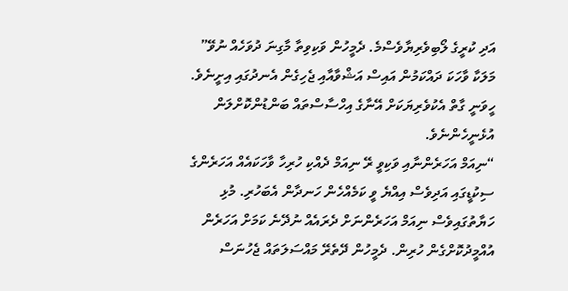އަދި ކުރީގެ ލޯބިވެރިޔާވެސްމެ. ދެމީހުން ވަކިވިތާ މާގިނަ ދުވަހެއް ނުވޭ” މަލަކާ ވާހަކަ ދައްކަމުން އައިސް އަޝްވާއާއި ޖެހިގެން އެނދުގައި އިށީނެވެ. ހީވަނީ ގާތް އެކުވެރިޔަކަށް އޭނާގެ އިހްސާސްތައް ބަންޑުންކޮށްލަން އުޅެނީހެންނެވެ.
“ނިއަމް އަހަރެންނާއި ވަކިވީ ރޭ ނިއަމް ދެއްކި ހުރިހާ ވާހަކައެއް އަހަރެންގެ ސިކުޑީގައި އަދިވެސް އިއްޔެ ވީ ކަމެއްހެން ހަނދާން އެބަހުރި. މުޅި ހަޔާތުގައިވެސް ނިއަމް އަހަރެންނަށް ދެރައެއް ނުދޭނެ ކަމަށް އަހަރެން އުއްމީދުކޮށްގެން ހުރިން. ދެމީހުން ދޭތެރޭ މައްސަލަތައް ޖެހުނަސް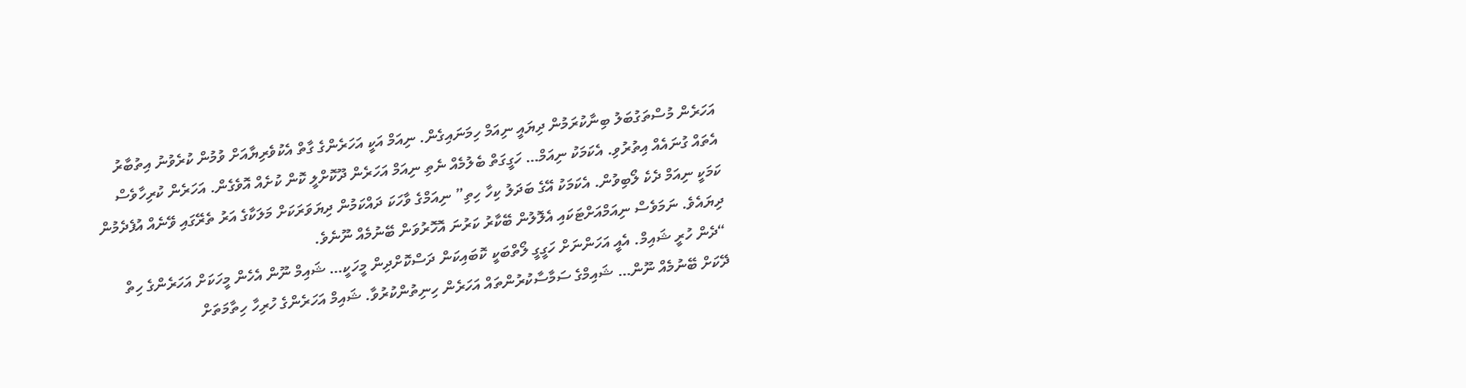އަހަރެން މުސްތަގުބަލު ބިނާކުރަމުން ދިޔައީ ނިއަމް ހިމަނައިގެން. ނިއަމް އަކީ އަހަރެންގެ ގާތް އެކުވެރިޔާއަށް ވުމުން ކުރެވުނު އިތުބާރު އެތައް ގުނައެއް އިތުރުވި. އެކަމަކު ނިއަމް… ހަގީގަތް ބެލުމެއް ނެތި ނިއަމް އަހަރެން ދޫކޮށްލީ ކޮން ކުށެއް އޮވެގެން. އަހަރެން ކުރިހާވެސް ކަމަކީ ނިއަމް ދެކެ ލޯބިވުން. އެކަމަކު އޭގެ ބަދަލު ކިހާ ހިތި” ނިއަމްގެ ވާހަކަ ދައްކަމުން ދިޔަވަރަކަށް މަލަކާގެ އަރު ތެރޭގައި ވޭނެއް އުފެދެމުން ދިޔައެވެ. ނަމަވެސް ނިއަމްއަށްޓަކައި އެލޮލުން ބޭކާރު ކަރުނަ އޮހޮރުވަން ބޭނުމެއް ނޫނެވެ.
“ދެން ހުރީ ޝައިމް. އެއީ އަހަންނަށް ހަގީގީ ލޯތްބަކީ ކޮބައިކަން ދަސްކޮށްދިން މީހަކީ… ޝައިމް ނޫން އެހެން މީހަކަށް އަހަރެންގެ ހިތް ދޭކަށް ބޭނުމެއް ނޫން… ޝައިމްގެ ސަމާސާކުރުންތައް އަހަރެން ހިނިތުންކުރުވާ. ޝައިމް އަހަރެންގެ ހުރިހާ ހިތާމަތަށް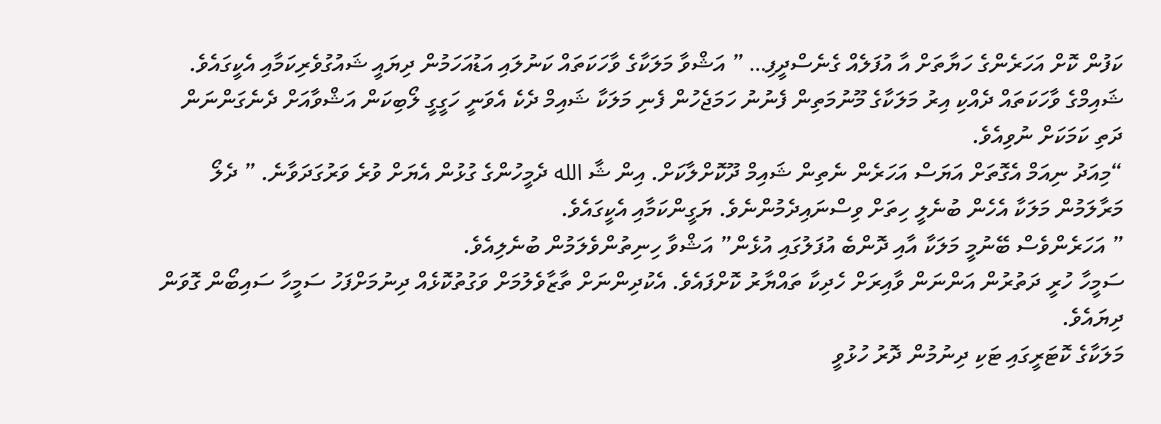ކަފުން ކޮށް އަހަރެންގެ ހަޔާތަށް އާ އުފަލެއް ގެނެސްދީފި… ” އަޝްވާ މަލަކާގެ ވާހަކަތައް ކަނުލައި އަޑުއަހަމުން ދިޔައީ ޝައުގުވެރިކަމާއި އެކީގައެވެ. ޝައިމްގެ ވާހަކަތައް ދެއްކި އިރު މަލަކާގެ މޫނުމަތިން ފެނުނު ހަމަޖެހުން ފެނި މަލަކާ ޝައިމް ދެކެ އެވަނީ ހަގީގީ ލޯބިކަން އަޝްވާއަށް ދެނެގަންނަން ދަތި ކަމަކަށް ނުވިއެވެ.
“މިއަދު ނިއަމް އެގޮތަށް އަޔަސް އަހަރެން ނެތިން ޝައިމް ދޫކޮށްލާކަށް. އިން ޝާ الله ދެމީހުންގެ ގުޅުން އެޔަށް ވުރެ ވަރުގަދަވާނެ. ” ދެލޯ މަރާލަމުން މަލަކާ އެހެން ބުނެލީ ހިތަށް ވިސްނައިދެމުންނެވެ. ޔަގީންކަމާއި އެކީގައެވެ.
” އަހަރެންވެސް ބޭނުމީ މަލަކާ އާއި ދޮންބެ އުފަލުގައި އުޅެން” އަޝްވާ ހިނިތުންވެލަމުން ބުނެލިއެވެ.
ސަމީހާ ހުރީ ދަތުރުން އަންނަން ވާއިރަށް ހެދިކާ ތައްޔާރު ކޮށްފައެވެ. އެކުދިންނަށް ތާޒާވެލުމަށް ވަގުތުކޮޅެއް ދިނުމަށްފަހު ސަމީހާ ސައިބޯން ގޮވަން ދިޔައެވެ.
މަލަކާގެ ކޮޓަރީގައި ޓަކި ދިނުމުން ދޮރު ހުޅުވީ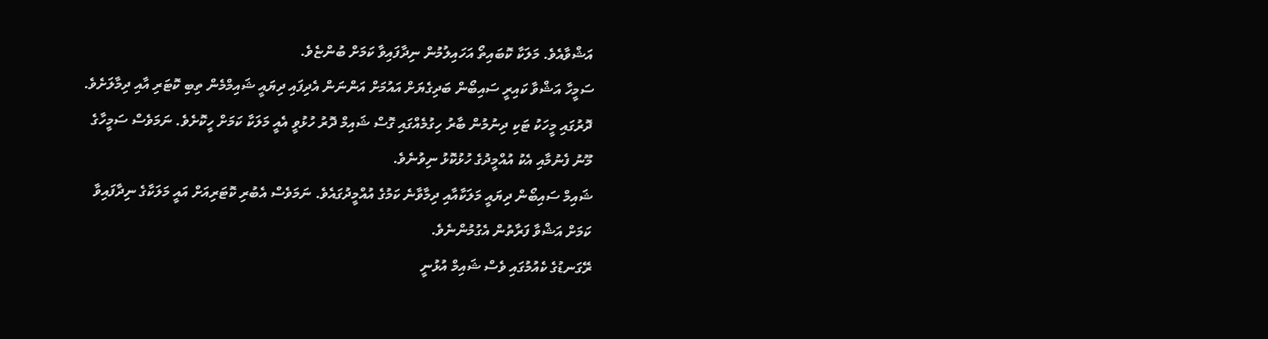އަޝްވާއެވެ. މަލަކާ ކޮބައިތޯ އަހައިލުމުން ނިދާފައިވާ ކަމަށް ބުންޏެވެ.
ސަމީހާ އަޝްވާ ކައިރީ ސައިބޯން ބަދިގެޔަށް އައުމަށް އަންނަން އެދިފައި ދިޔައީ ޝައިމްމެން ތިބި ކޮޓަރި އާއި ދިމާލަށެވެ.
ދޮރުގައި މީހަކު ޓަކި ދިނުމުން ބާރު ހިގުމެއްގައި ގޮސް ޝައިމް ދޮރު ހުޅުވީ އެއީ މަލަކާ ކަމަށް ހީކޮށެވެ. ނަމަވެސް ސަމީހާގެ މޫނު ފެނުމާއި އެކު އުއްމީދުގެ ހުޅުކޮޅު ނިވުނެވެ.
ޝައިމް ސައިބޯން ދިޔައީ މަލަކާއާއި ދިމާވާނެ ކަމުގެ އުއްމީދުގައެވެ. ނަމަވެސް އެބުރި ކޮޓަރިއަށް އައީ މަލަކާގެ ނިދާފައިވާ ކަމަށް އަޝްވާ ފަރާތުން އެގުމުންނެވެ.
ރޭގަނޑުގެ ކެއުމުގައި ވެސް ޝައިމް އުޅުނީ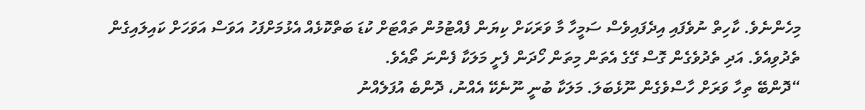މިހެންނެވެ. ކާހިތް ނުވެފައި އިދެފައިވެސް ސަމީހާ މާ ވަރަކަށް ކިޔަން ފެއްޓުމުން ތައްޓަށް ކުޑަ ބަތްކޮޅެއް އެޅުމަށްފަހު އަވަސް އަވަހަށް ކައިލައިގެން ތެދުވިއެވެ. އަދި ތެދުވެގެން ގޮސް ގޭގެ އެތަން މިތަން ހޯދަން ފެށީ މަލަކާ ފެންނަ ތޯއެވެ.
“ދޮންބޭ ތިހާ ވަރަށް ހާސްވެގެން ނޫޅެބަލަ. މަލަކާ ބުނީ ނޫނެކޭ އެއްނު، ދޮންބެ އުފަލެއްނު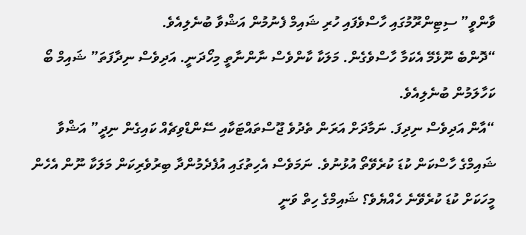ވާންވީ” ސިޓިންރޫމުގައި ހާސްވެފައި ހުރި ޝައިމް ފެނުމުން އަޝްވާ ބުނެލިއެވެ.
“ދޮންބެ ނޫޅެމޭ އެކަމާ ހާސްވެގެން. މަލަކާ ކާންވެސް ނާންނާތީ މިހޯދަނީ. އަދިވެސް ނިދާފަތަ” ޝައިމް ބޯ ކަހާލަމުން ބުނެލިއެވެ.
“އާން އަދިވެސް ނިދިފަ. ނަމާދަށް އަރަން ތެދުވެ ޖޫސްތައްޓަކާއި ސޭންޑްވިޗެއް ކައިގެން ނިދީ” އަޝްވާ ޝައިމްގެ ހާސްކަން ކުޑަ ކުރެވޭތޯ އުޅުނުވެ. ނަމަވެސް އެހިތުގައި އުފެދެމުންދާ ބިރުވެރިކަން މަލަކާ ނޫން އެހެން މީހަކަށް ކުޑަ ކުރެވޭނެ ހެއްޔެވެ؟ ޝައިމްގެ ހިތް ވަނީ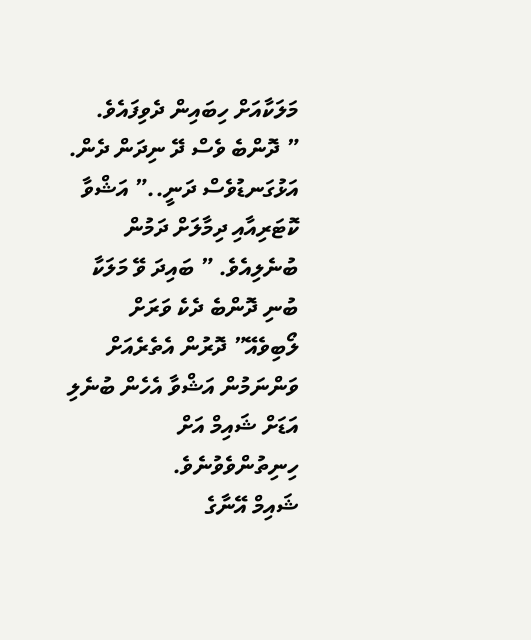މަލަކާއަށް ހިބައިން ދެވިފައެވެ.
” ދޮންބެ ވެސް ދޭ ނިދަން ދެން. އަޅުގަނޑުވެސް ދަނީ..” އަޝްވާ ކޮޓަރިއާއި ދިމާލަށް ދަމުން ބުނެލިއެވެ. ” ބައިދަ ވޭ މަލަކާ ބުނި ދޮންބެ ދެކެ ވަރަށް ލޯބިވެއޭ” ދޮރުން އެތެރެއަށް ވަންނަމުން އަޝްވާ އެހެން ބުނެލި އަޑަށް ޝައިމް އަށް ހިނިތުންވެވުނެވެ.
ޝައިމް އޭނާގެ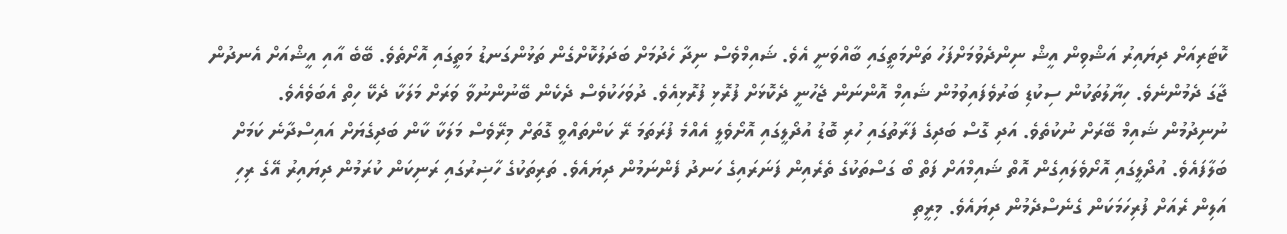ކޮޓަރިއަށް ދިޔައިރު އަޝްވިން އީޝް ނިންދެވުމަށްފަހު ތަންމަތީގައި ބާއްވަނީ އެވެ. ޝައިމްވެސް ނިދާ ހެދުމަށް ބަދަލުކޮށްގެން ތަޅުންގަނޑު މަތީގައި އޮށޯތެވެ. ބޭބެ އާއި އީޝްއަށް އެނދުން ޖާގަ ދެމުންނެވެ. ހިޔާލުތަކުން ސިކުޑި ބަރުވެފައިވުމުން ޝައިމް އޮންނަން ޖެހުނީ ދެކޮޅަށް ފުރޮޅި ފުރޮޅިއެވެ. ދުވަހަކުވެސް ދެކެން ބޭނުންނުވާ ވަރަށް މަލަކާ ދެކޭ ހިތް އެބަވެއެވެ.
ނުނިދުމުން ޝައިމް ބޭރަށް ނުކުތެވެ. އަދި ގޮސް ބަދިގެ ފަރާތުގައި ހުރި ބޮޑު އުދޯލީގައި އޮށޯވެލީ އެއްމެ ފުރަތަމަ ރޭ ކަންތައްވީ ގޮތަށް މިރޭވެސް މަލަކާ ކާން ބަދިގެޔަށް އައިސްދާނެ ކަމަށް ބަލާފައެވެ. އުދޯލީގައި އޮށޯވެލައިގެން އޮތް ޝައިމްއަށް ފަތް ބޯ ގަސްތަކުގެ ތެރެއިން ފަނަރައިގެ ހަނދު ފެންނަމުން ދިޔައެވެ. ތަރިތަކުގެ ހާޟިރުގައި ރަނިކަން ކުރަމުން ދިޔައިރު އޭގެ ރިހި އަލިން ރެއަށް ފުރިހަމަކަން ގެނެސްދެމުން ދިޔައެވެ. މިރީތި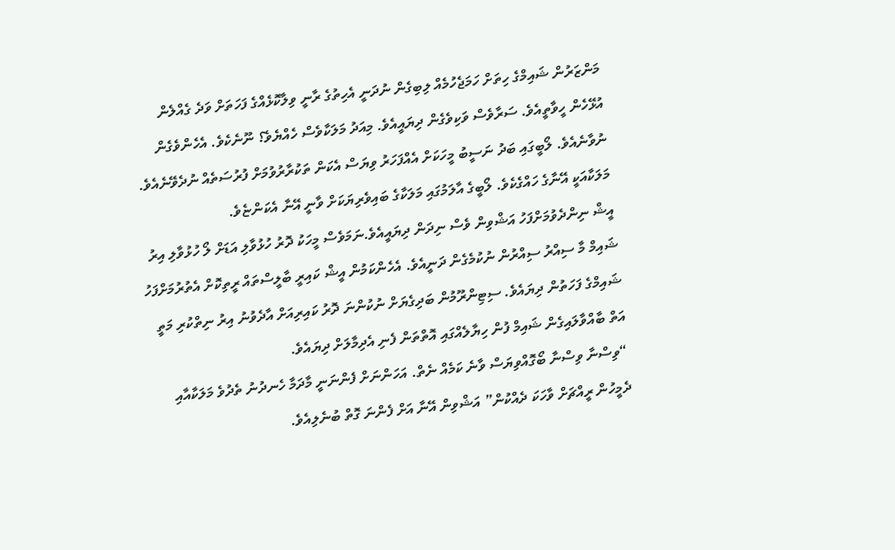މަންޒަރުން ޝައިމްގެ ހިތަށް ހަމަޖެހުމެއް ލިބިގެން ނުދަނީ އެހިތުގެ ރާނީ ވިލާކޮޅެއްގެ ފަހަތަށް ވަދެ ގެއްލެން އުޅޭހެން ހީވާތީއެވެ. ސަރާވެސް ވަކިވެގެން ދިޔައީއެވެ. މިއަދު މަލަކާވެސް ހެއްޔެވެ؟ ނޫނެކެވެ. އެހެންވެގެން ނުވާނެއެވެ. ލޯބީގައި ބަދު ނަސީބު މީހަކަށް އެއްފަހަރު ވިޔަސް އެކަން ތަކުރާރުވުމަށް ފުރުސަތެއް ނުދެވޭނެއެވެ. މަލަކާއަކީ އޭނާގެ ހައްގެކެވެ. ލޯބީގެ އާލަމުގައި މަލަކާގެ ބައިވެރިޔަކަށް ވާނީ އޭނާ އެކަންޏެވެ.
އީޝް ނިންދެވުމަށްފަހު އަޝްވިން ވެސް ނިދަން ދިޔައީއެވެ.ނަމަވެސް މީހަކު ދޮރު ހުޅުވާލި އަޑަށް ލޯ ހުޅުވާލި އިރު ޝައިމް މާ ސިއްރު ސިއްރުން ނުކުމެގެން ދަނީއެވެ. އެހެންކަމުން އީޝް ކައިރީ ބާލީސްތައް ރީތިކޮށް އެތުރުމަށްފަހު ޝައިމްގެ ފަހަތުން ދިޔައެވެ. ސިޓިންރޫމުން ބަދިގެޔަށް ނުކުންނަ ދޮރު ކައިރިއަށް އާދެވުނު އިރު ނިތްކުރި މަތީ އަތް ބާއްވާލައިގެން ޝައިމް ފުން ހިޔާލެއްގައި އޮތްތަން ފެނި އެދިމާލަށް ދިޔައެވެ.
“ވިސްނާ ވިސްނާ ބޯގޮއްވިޔަސް ވާނެ ކަމެއް ނެތް. އަހަންނަށް ފެންނަނީ މާދަމާ ހެނދުނު ތެދުވެ މަލަކާއާއި ދެމީހުން ރީއްޗަށް ވާހަކަ ދެއްކުން” އަޝްވިން އޭނާ އަށް ފެންނަ ގޮތް ބުނެލިއެވެ.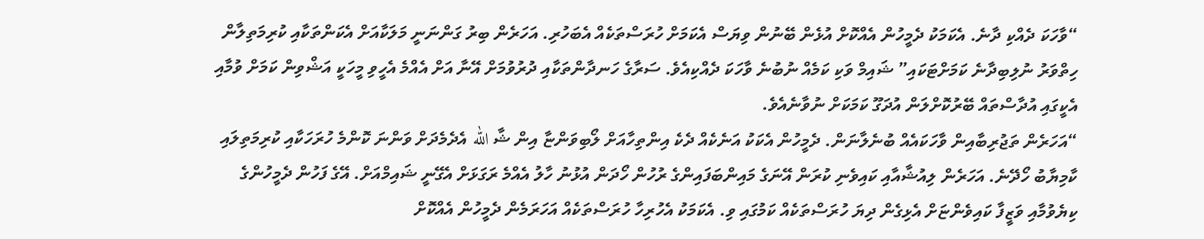“ވާހަކަ ދެއްކި ދާނެ. އެކަމަކު ދެމީހުން އެއްކޮށް އުޅެން ބޭނުން ވިޔަސް އެކަމަށް ހުރަސްތަކެއް އެބަހުރި. އަހަރެން ބިރު ގަންނަނީ މަލަކާއަށް އެކަންތަކާއި ކުރިމަތިލާން ހިތްވަރު ނުލިބިދާނެ ކަމަށްޓަކައި” ޝައިމް ވަކި ކަމެއް ނުބުނެ ވާހަކަ ދެއްކިއެވެ. ސަރާގެ ހަނދާންތަކާއި ދުރުވުމަށް އޭނާ އަށް އެއްމެ އެހީވި މީހަކީ އަޝްވިން ކަމަށް ވުމާއި އެކީގައި އުދާސްތައް ބޭރުކޮށްލަން އުދަގޫ ކަމަކަށް ނުވާނެއެވެ.
“އަހަރެން ތަޖުރިބާއިން ވާހަކައެއް ބުނެލާނަން. ދެމީހުން އެކަކު އަނެކެއް ދެކެ އިންތިހާއަށް ލޯބިވަންޏާ އިން ޝާ الله އެދެމެދަށް ވަންނަ ކޮންމެ ހުރަހަކާއި ކުރިމަތިލައި ކާމިޔާބު ހޯދޭނެ. އަހަރެން ލިއުޝާއާއި ކައިވެނި ކުރަން އޭނަގެ މައިންބަފައިންގެ ރުހުން ހޯދަން އުޅުނު ހާލު އެއްމެ ރަގަޅަށް އެގޭނީ ޝައިމްއަށް. އޭގެ ފަހުން ދެމީހުންގެ ކިޔެވުމާއި ވަޒީފާ ކައިވެންޏަށް އެޅިގެން ދިޔަ ހުރަސްތަކެއް ކަމުގައި ވި. އެކަމަކު އެހުރިހާ ހުރަސްތަކެއް އަހަރަމެން ދެމީހުން އެއްކޮށް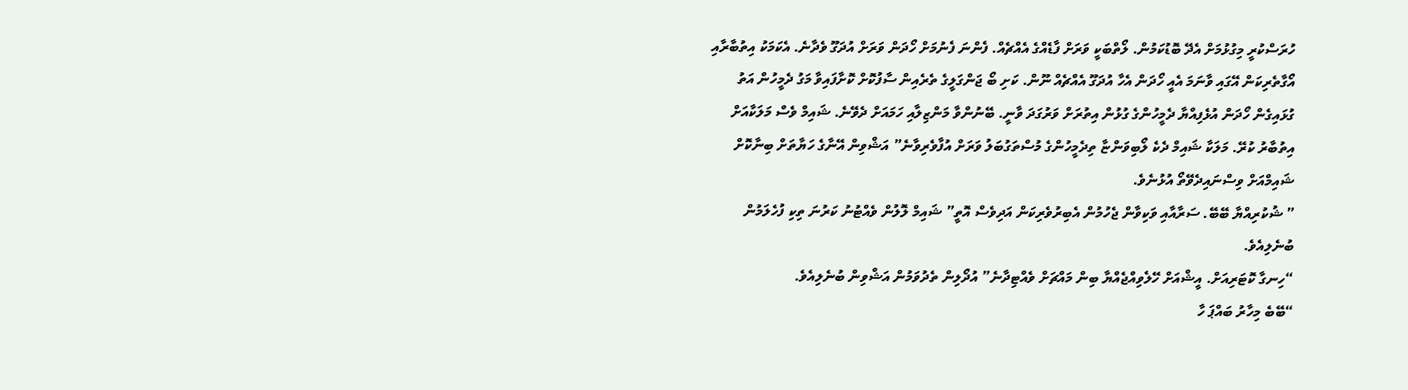ހުރަސްކުރީ މިގުޅުމަށް އެދޭ ބޮޑުކަމުން. ލޯތްބަކީ ވަރަށް ފާޑެއްގެ އެއްޗެއް. ފެންނަ ފެނުމަށް ހޯދަން ވަރަށް އުދަގޫ ވެދާނެ. އެކަމަކު އިތުބާރާއި އޯގާތެރިކަން އޭގައި ވާނަމަ އެއީ ހޯދަން އެހާ އުދަގޫ އެއްޗެއް ނޫން. ކަށި ބޯ ޖަންގަލީގެ ތެރެއިން ސާފުކޮށް ކޮށާފައިވާ މަގު ދެމީހުން އަތު ގުޅައިގެން ހޯދަން އުޅެފިއްޔާ ދެމީހުންގެ ގުޅުން އިތުރަށް ވަރުގަދަ ވާނީ. ބޭނުންވާ މަންޒިލާއި ހަމައަށް ދެވޭނެ. ޝައިމް ވެސް މަލަކާއަށް އިތުބާރު ކުރޭ. މަލަކާ ޝައިމް ދެކެ ލޯބިވަންޏާ ތިދެމީހުންގެ މުސްތަގުބަލު ވަރަށް އުފާވެރިވާނެ” އަޝްވިން އޭނާގެ ހަޔާތަށް ބިނާކޮށް ޝައިމްއަށް ވިސްނައިދެވޭތޯ އުޅުނެވެ.
” ޝުކުރިއްޔާ ބޭބޭ. ސަރާއާއި ވަކިވާން ޖެހުމުން އެބިރުވެރިކަން އަދިވެސް އޮތީ” ޝައިމް ލޮލުން ވެއްޓުނު ކަރުނަ ތިކި ފުހެލަމުން ބުނެލިއެވެ.
“ހިނގާ ކޮޓަރިއަށް. އީޝްއަށް ހޭލެވިއްޖެއްޔާ ބިން މައްޗަށް ވެއްޓިދާނެ” އުދޯލިން ތެދުވަމުން އަޝްވިން ބުނެލިއެވެ.
“ބޭބެ މިހާރު ބައްޕަ ހާ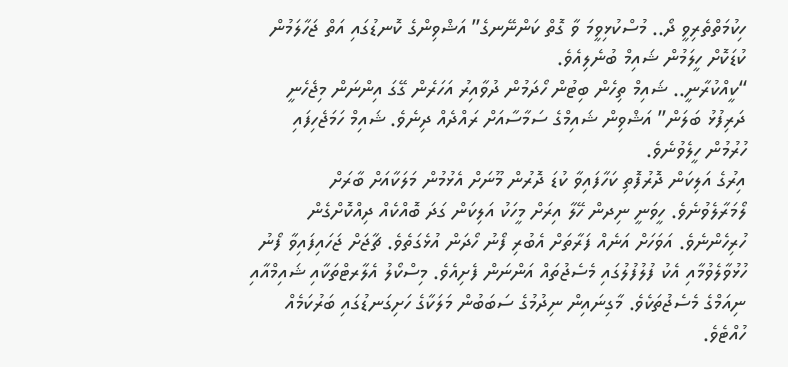ހިކުމަތްތެރިވީ ދޯ.. މުސްކުޅިވީމަ ވާ ގޮތް ކަންނޭނގެ” އަޝްވިންގެ ކޮނޑުގައި އަތް ޖަހާލަމުން ކުޑަކޮށް ހީލަމުން ޝައިމް ބުނެލިއެވެ.
“ކީއްކުރާނީ.. ޝައިމް ތިހެން ބިޓުން ހޯދަމުން ދުވާއިރު އަހަރެން ގޭގަ އިންނަން މިޖެހެނީ ދަރިފުޅު ބަލަން” އަޝްވިން ޝައިމްގެ ސަމާސާއަށް ރައްދެއް ދިނެވެ. ޝައިމް ހަމަޖެހިފައި ހުރުމުން ހީލެވުނެވެ.
އިރުގެ އަލިކަން ދޮރުފޮތި ކަހާފައިވާ ކުޑަ ދޮރުން މޫނަށް އެޅުމުން މަލަކާއަށް ބާރަށް ލޯމަރާލެވުނެވެ. ހީވަނީ ނިދން ހޭލާ އިރަށް މީހަކު އަލިކަން ގަދަ ބޮއްކެއް ދިއްކޮށްގެން ހުރިހެންނެވެ. އަވަހަށް އަނެއް ފަރާތަށް އެބުރި ފޯނު ހޯދަން އުޅެގަތެވެ. ޗާޖަށް ޖަހައިފައިވާ ފޯނު ހުޅުވާލެވުމާއި އެކު ފުލުފުލުގައި މެސެޖުތައް އަންނަން ފެށިއެވެ. މިސްކޯލު އެލާރޓްތަކާއި ޝައިމްއާއި ނިއަމްގެ މެސެޖުތަކެވެ. މާގިނައިން ނިދުމުގެ ސަބަބުން މަލަކާގެ ހަށިގަނޑުގައި ބަރުކަމެއް ހުއްޓެވެ.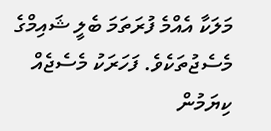މަލަކާ އެއްމެ ފުރަތަމަ ބެލީ ޝައިމްގެ މެސެޖުތަކެވެ. ފަހަރަކު މެސެޖެއް ކިޔަމުން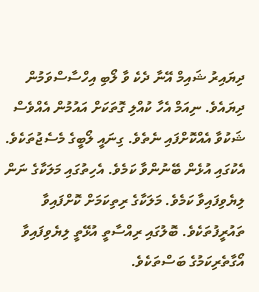ދިޔައިރު ޝައިމް އޭނާ ދެކެ ވާ ލޯބި އިހްސާސްވަމުން ދިޔައެވެ. ނިއަމް އެހާ ކުއްލި ގޮތަކަށް އައުމުން އެއްވެސް ޝަކުވާ އެއްކޮށްފައި ނެތެވެ. ގިނައީ ލޯބީގެ މެސެޖުތަކެވެ. އެކުގައި އުޅެން ބޭނުންވާ ކަމެވެ. އެހިތުގައި މަލަކާގެ ނަން ލިޔެވިފައިވާ ކަމެވެ. މަލަކާގެ ރިތިކަމަށް ކޮށްފައިވާ ތައުރީފުތަކެވެ. ބޮލުގައި ރިއްސާތީ އުޅޭތީ ލިޔެވިފައިވާ އޯގާތެރިކަމުގެ ބަސްތަކެވެ.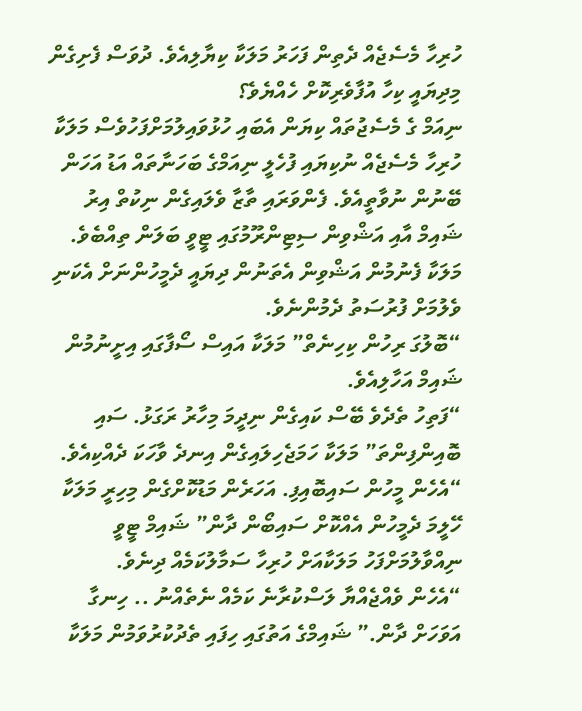ހުރިހާ މެސެޖެއް ދެތިން ފަހަރު މަލަކާ ކިޔާލިއެވެ. ދުވަސް ފެށިގެން މިދިޔައީ ކިހާ އުފާވެރިކޮށް ހެއްޔެވެ؟
ނިއަމް ގެ މެސެޖުތައް ކިޔަން އެބައި ހުޅުވައިލުމަށްފަހުވެސް މަލަކާ ހުރިހާ މެސެޖެއް ނުކިޔައި ފުހެލީ ނިއަމްގެ ބަހަނާތައް އަޑު އަހަން ބޭނުން ނުވާތީއެވެ. ފެންވަރައި ތާޒާ ވެލައިގެން ނިކުތް އިރު ޝައިމް އާއި އަޝްވިން ސިޓިންރޫމުގައި ޓީވީ ބަލަން ތިއްބެވެ. މަލަކާ ފެނުމުން އަޝްވިން އެތަނުން ދިޔައީ ދެމީހުންނަށް އެކަނި ވެލުމަށް ފުރުސަތު ދެމުންނެވެ.
“ބޮލުގަ ރިހުން ކިހިނެތް” މަލަކާ އައިސް ސޯފާގައި އިށީނުމުން ޝައިމް އަހާލިއެވެ.
“ފަތިހު ތެދެވެ ބޭސް ކައިގެން ނިދީމަ މިހާރު ރަގަޅު. ސައި ބޮއިންފިންތަ” މަލަކާ ހަމަޖެހިލައިގެން އިނދެ ވާހަކަ ދެއްކިއެވެ.
“އެހެން މީހުން ސައިބޮއިފި. އަހަރެން މަޑުކޮށްގެން މިހިރީ މަލަކާ ހޭލީމަ ދެމީހުން އެއްކޮށް ސައިބޯން ދާން” ޝައިމް ޓީވީ ނިއްވާލުމަށްފަހު މަލަކާއަށް ހުރިހާ ސަމާލުކަމެއް ދިނެވެ.
“އެހެން ވެއްޖެއްޔާ ލަސްކުރާނެ ކަމެއް ނެތެއްނު .. ހިނގާ އަވަހަށް ދާން.” ޝައިމްގެ އަތުގައި ހިފައި ތެދުކުރުވަމުން މަލަކާ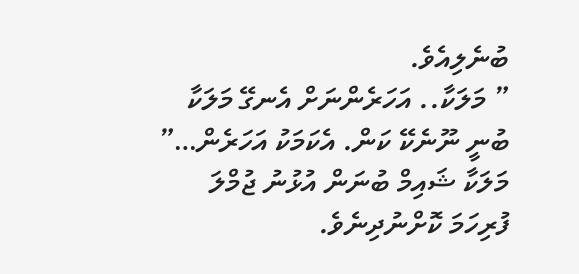ބުނެލިއެވެ.
” މަލަކާ.. އަހަރެންނަށް އެނގޭ މަލަކާ ބުނީ ނޫނެކޭ ކަން. އެކަމަކު އަހަރެން…” މަލަކާ ޝައިމް ބުނަން އުޅުނު ޖުމްލަ ފުރިހަމަ ކޮށްނުދިނެވެ.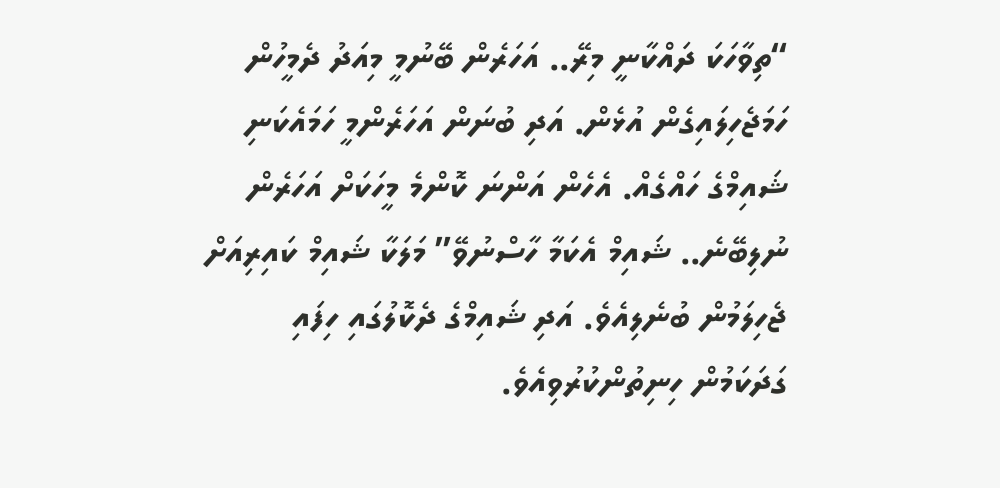“ތިވާހަކަ ދައްކާނީ މިރޭ.. އަހަރެން ބޭނުމީ މިއަދު ދެމީހުން ހަމަޖެހިލައިގެން އުޅެން. އަދި ބުނަން އަހަރެންމީ ހަމައެކަނި ޝައިމްގެ ހައްގެއް. އެހެން އަންނަ ކޮންމެ މީހަކަށް އަހަރެން ނުލިބޭނެ.. ޝައިމް އެކަމާ ހާސްނުވޭ” މަލަކާ ޝައިމް ކައިރިއަށް ޖެހިލަމުން ބުނެލިއެވެ. އަދި ޝައިމްގެ ދެކޮލުގައި ހިފައި ގަދަކަމުން ހިނިތުންކުރުވިއެވެ.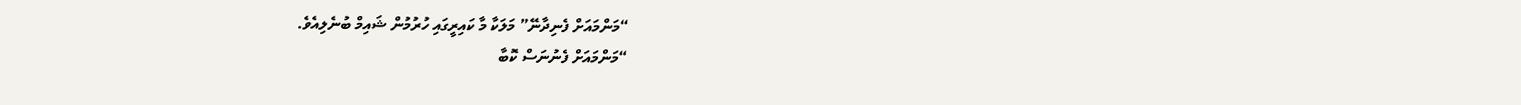“މަންމައަށް ފެނިދާނޭ” މަލަކާ މާ ކައިރީގައި ހުރުމުން ޝައިމް ބުނެލިއެވެ.
“މަންމައަށް ފެނުނަސް ކޮބާ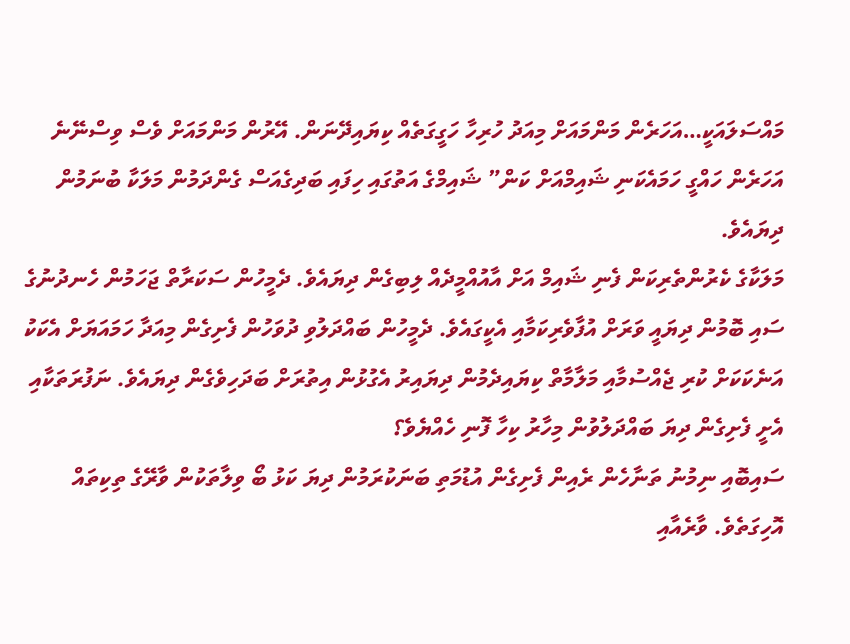މައްސަލައަކީ…އަހަރެން މަންމައަށް މިއަދު ހުރިހާ ހަގީގަތެއް ކިޔައިދޭނަން. އޭރުން މަންމައަށް ވެސް ވިސްނޭނެ އަހަރެން ހައްގީ ހަމައެކަނި ޝައިމްއަށް ކަން” ޝައިމްގެ އަތުގައި ހިފައި ބަދިގެއަސް ގެންދަމުން މަލަކާ ބުނަމުން ދިޔައެވެ.
މަލަކާގެ ކެރުންތެރިކަން ފެނި ޝައިމް އަށް އާއުއްމީދެއް ލިބިގެން ދިޔައެވެ. ދެމީހުން ސަކަރާތް ޖަހަމުން ހެނދުނުގެ ސައި ބޮމުން ދިޔައީ ވަރަށް އުފާވެރިކަމާއި އެކީގައެވެ. ދެމީހުން ބައްދަލުވި ދުވަހުން ފެށިގެން މިއަދާ ހަމައަޔަށް އެކަކު އަނެކަކަށް ކުރި ޖެއްސުމާއި މަލާމާތް ކިޔައިދެމުން ދިޔައިރު އެގުޅުން އިތުރަށް ބަދަހިވެގެން ދިޔައެވެ. ނަފުރަތަކާއި އެށީ ފެށިގެން ދިޔަ ބައްދަލުވުން މިހާރު ކިހާ ފޮނި ހެއްޔެވެ؟
ސައިބޮއި ނިމުނު ތަނާހެން ރެއިން ފެށިގެން އުޑުމަތި ބަނަކުރަމުން ދިޔަ ކަޅު ބޯ ވިލާތަކުން ވާރޭގެ ތިކިތައް އޮހިގަތެވެ. ވާރެއާއި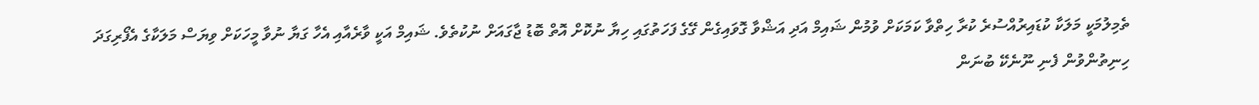ތެމިލުމަކީ މަލަކާ ކުޑައިރުއްސުރެ ކުރާ ހިތްވާ ކަމަކަށް ވުމުން ޝައިމް އަދި އަޝްވާ ގޮވައިގެން ގޭގެ ފަހަތުގައި ހިޔާ ނުކޮށް އޮތް ބޮޑު ޖާގައަށް ނުކުތެވެ. ޝައިމް އަކީ ވާރެއާއި އެހާ ގަޔާ ނުވާ މީހަކަށް ވިޔަސް މަލަކާގެ އެފޯރިގަދަ ހިނިތުންވުން ފެނި ނޫނެކޭ ބުނަން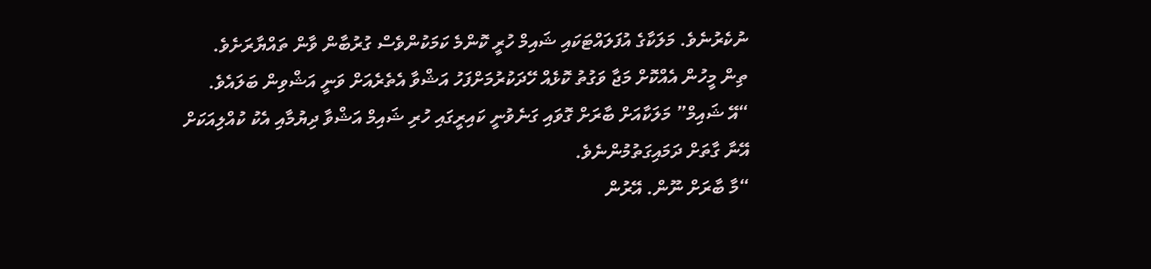ނުކެރުނެވެ. މަލަކާގެ އުފަލައްޓަކައި ޝައިމް ހުރީ ކޮންމެ ކަމަކުންވެސް ގުރުބާން ވާން ތައްޔާރަށެވެ.
ތިން މީހުން އެއްކޮށް މަޖާ ވަގުތު ކޮޅެއް ހޭދަކުރުމަށްފަހު އަޝްވާ އެތެރެއަށް ވަނީ އަޝްވިން ބަލައެވެ.
“އޭ ޝައިމް” މަލަކާއަށް ބާރަށް ގޮވައި ގަނެވުނީ ކައިރީގައި ހުރި ޝައިމް އަޝްވާ ދިޔުމާއި އެކު ކުއްލިއަކަށް އޭނާ ގާތަށް ދަމައިގަތުމުންނެވެ.
“މާ ބާރަށް ނޫން. އޭރުން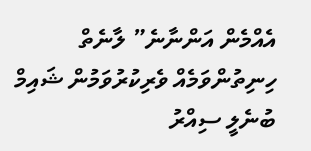އެއްމެން އަންނާނެ” ލާނެތް ހިނިތުންވަމެއް ވެރިކުރުވަމުން ޝައިމް ބުނެލީ ސިއްރު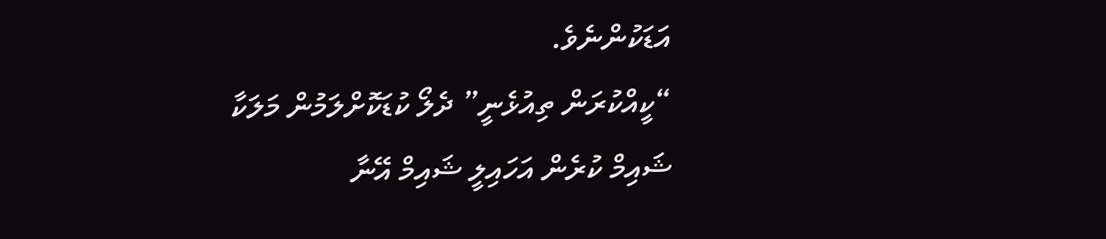އަޑަކުންނެވެ.
“ކީއްކުރަން ތިއުޅެނީ” ދެލޯ ކުޑަކޮށްލަމުން މަލަކާ ޝައިމް ކުރެން އަހައިލީ ޝައިމް އޭނާ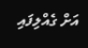އަށް ގެއްލިފައި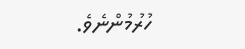ހުރުމުންނެވެ.